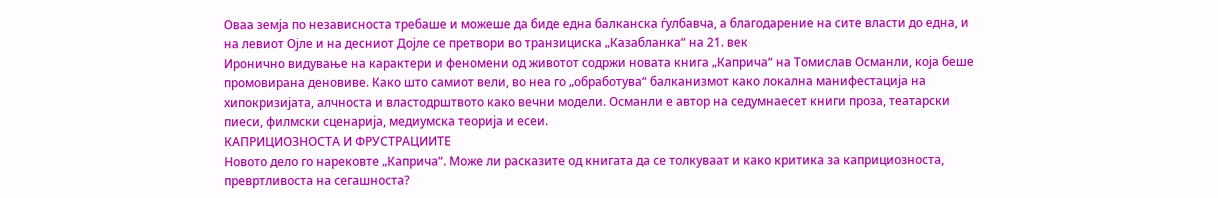Оваа земја по независноста требаше и можеше да биде една балканска ѓулбавча, а благодарение на сите власти до една, и на левиот Ојле и на десниот Дојле се претвори во транзициска „Казабланка“ на 21. век
Иронично видување на карактери и феномени од животот содржи новата книга „Каприча“ на Томислав Османли, која беше промовирана деновиве. Како што самиот вели, во неа го „обработува“ балканизмот како локална манифестација на хипокризијата, алчноста и властодрштвото како вечни модели. Османли е автор на седумнаесет книги проза, театарски пиеси, филмски сценарија, медиумска теорија и есеи.
КАПРИЦИОЗНОСТА И ФРУСТРАЦИИТЕ
Новото дело го нарековте „Каприча“. Може ли расказите од книгата да се толкуваат и како критика за каприциозноста, превртливоста на сегашноста?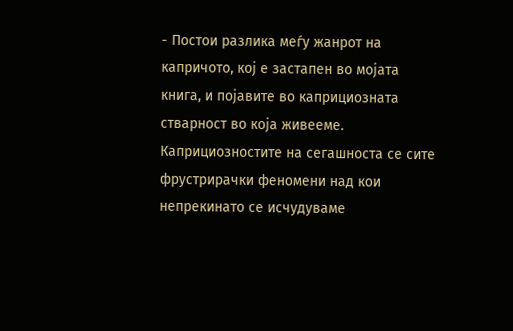- Постои разлика меѓу жанрот на капричото, кој е застапен во мојата книга, и појавите во каприциозната стварност во која живееме. Каприциозностите на сегашноста се сите фрустрирачки феномени над кои непрекинато се исчудуваме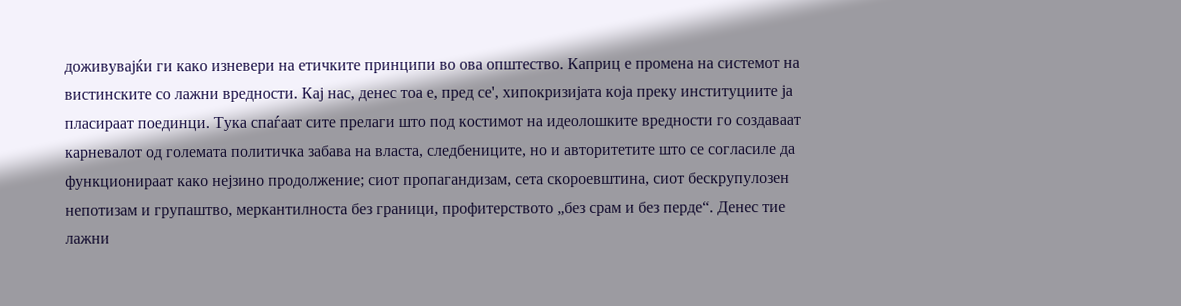доживувајќи ги како изневери на етичките принципи во ова општество. Каприц е промена на системот на вистинските со лажни вредности. Кај нас, денес тоа е, пред се', хипокризијата која преку институциите ја пласираат поединци. Тука спаѓаат сите прелаги што под костимот на идеолошките вредности го создаваат карневалот од големата политичка забава на власта, следбениците, но и авторитетите што се согласиле да функционираат како нејзино продолжение; сиот пропагандизам, сета скороевштина, сиот бескрупулозен непотизам и групаштво, меркантилноста без граници, профитерството „без срам и без перде“. Денес тие лажни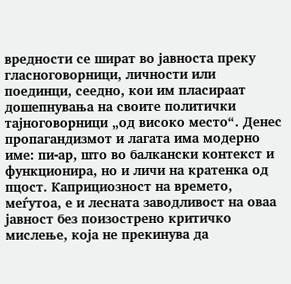вредности се шират во јавноста преку гласноговорници, личности или поединци, сеедно, кои им пласираат дошепнувања на своите политички тајноговорници „од високо место“. Денес пропагандизмот и лагата има модерно име: пи-ар, што во балкански контекст и функционира, но и личи на кратенка од пцост. Каприциозност на времето, меѓутоа, е и лесната заводливост на оваа јавност без поизострено критичко мислење, која не прекинува да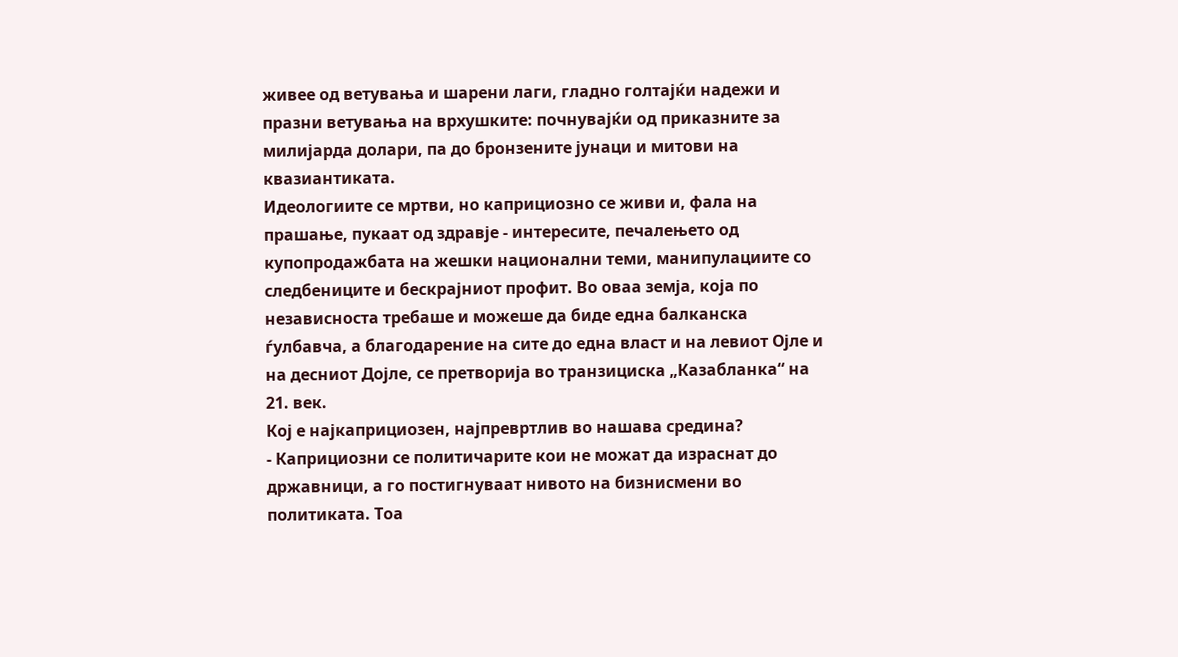живее од ветувања и шарени лаги, гладно голтајќи надежи и празни ветувања на врхушките: почнувајќи од приказните за милијарда долари, па до бронзените јунаци и митови на квазиантиката.
Идеологиите се мртви, но каприциозно се живи и, фала на прашање, пукаат од здравје - интересите, печалењето од купопродажбата на жешки национални теми, манипулациите со следбениците и бескрајниот профит. Во оваа земја, која по независноста требаше и можеше да биде една балканска ѓулбавча, а благодарение на сите до една власт и на левиот Ојле и на десниот Дојле, се претворија во транзициска „Казабланка“ на 21. век.
Кој е најкаприциозен, најпревртлив во нашава средина?
- Каприциозни се политичарите кои не можат да израснат до државници, а го постигнуваат нивото на бизнисмени во политиката. Тоа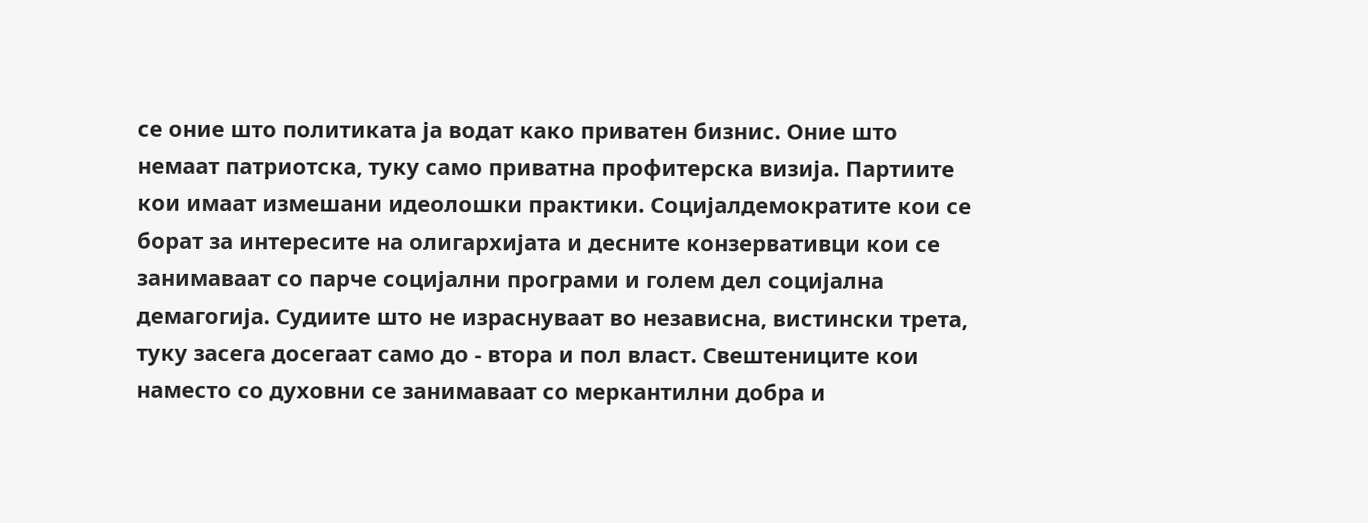се оние што политиката ја водат како приватен бизнис. Оние што немаат патриотска, туку само приватна профитерска визија. Партиите кои имаат измешани идеолошки практики. Социјалдемократите кои се борат за интересите на олигархијата и десните конзервативци кои се занимаваат со парче социјални програми и голем дел социјална демагогија. Судиите што не израснуваат во независна, вистински трета, туку засега досегаат само до - втора и пол власт. Свештениците кои наместо со духовни се занимаваат со меркантилни добра и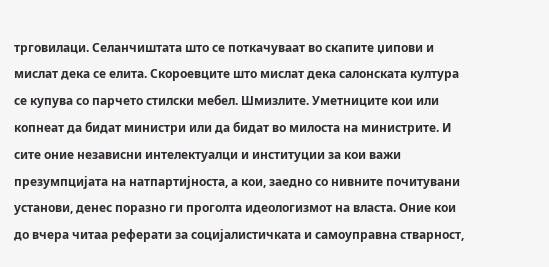трговилаци. Селанчиштата што се поткачуваат во скапите џипови и мислат дека се елита. Скороевците што мислат дека салонската култура се купува со парчето стилски мебел. Шмизлите. Уметниците кои или копнеат да бидат министри или да бидат во милоста на министрите. И сите оние независни интелектуалци и институции за кои важи презумпцијата на натпартијноста, а кои, заедно со нивните почитувани установи, денес поразно ги проголта идеологизмот на власта. Оние кои до вчера читаа реферати за социјалистичката и самоуправна стварност,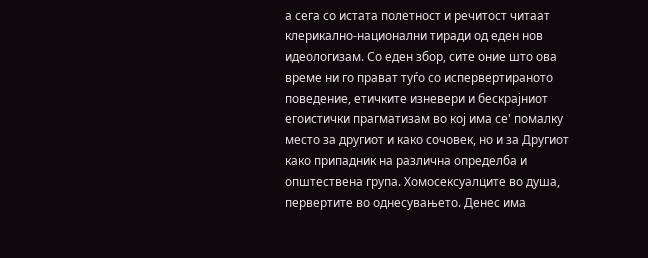а сега со истата полетност и речитост читаат клерикално-национални тиради од еден нов идеологизам. Со еден збор, сите оние што ова време ни го прават туѓо со испервертираното поведение, етичките изневери и бескрајниот егоистички прагматизам во кој има се' помалку место за другиот и како сочовек, но и за Другиот како припадник на различна определба и општествена група. Хомосексуалците во душа, первертите во однесувањето. Денес има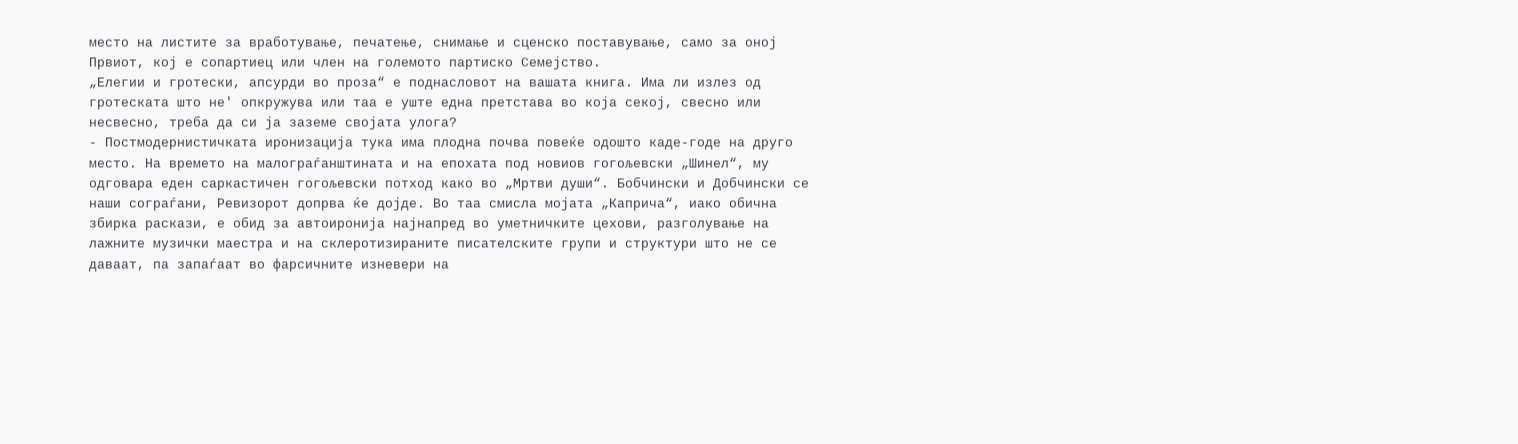место на листите за вработување, печатење, снимање и сценско поставување, само за оној Првиот, кој е сопартиец или член на големото партиско Семејство.
„Елегии и гротески, апсурди во проза“ е поднасловот на вашата книга. Има ли излез од гротеската што не' опкружува или таа е уште една претстава во која секој, свесно или несвесно, треба да си ја заземе својата улога?
- Постмодернистичката иронизација тука има плодна почва повеќе одошто каде-годе на друго место. На времето на малограѓанштината и на епохата под новиов гогољевски „Шинел“, му одговара еден саркастичен гогољевски потход како во „Мртви души“. Бобчински и Добчински се наши сограѓани, Ревизорот допрва ќе дојде. Во таа смисла мојата „Каприча“, иако обична збирка раскази, е обид за автоиронија најнапред во уметничките цехови, разголување на лажните музички маестра и на склеротизираните писателските групи и структури што не се даваат, па запаѓаат во фарсичните изневери на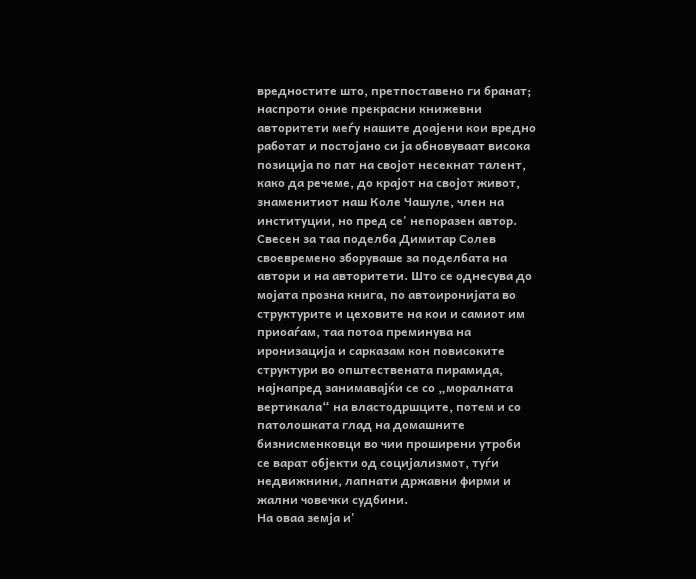вредностите што, претпоставено ги бранат; наспроти оние прекрасни книжевни авторитети меѓу нашите доајени кои вредно работат и постојано си ја обновуваат висока позиција по пат на својот несекнат талент, како да речеме, до крајот на својот живот, знаменитиот наш Коле Чашуле, член на институции, но пред се' непоразен автор. Свесен за таа поделба Димитар Солев своевремено зборуваше за поделбата на автори и на авторитети. Што се однесува до мојата прозна книга, по автоиронијата во структурите и цеховите на кои и самиот им приоаѓам, таа потоа преминува на иронизација и сарказам кон повисоките структури во општествената пирамида, најнапред занимавајќи се со „моралната вертикала“ на властодршците, потем и со патолошката глад на домашните бизнисменковци во чии проширени утроби се варат објекти од социјализмот, туѓи недвижнини, лапнати државни фирми и жални човечки судбини.
На оваа земја и'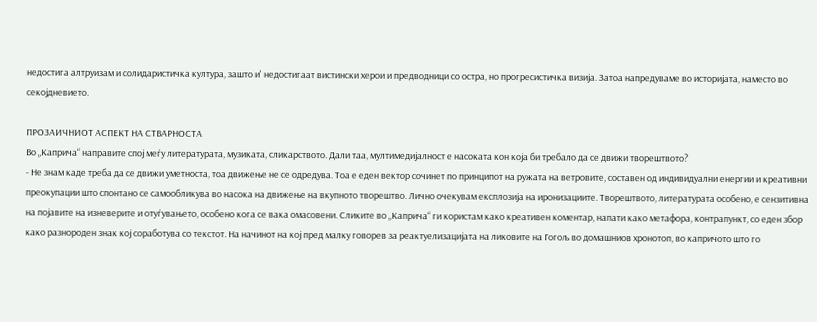недостига алтруизам и солидаристичка култура, зашто и' недостигаат вистински херои и предводници со остра, но прогресистичка визија. Затоа напредуваме во историјата, наместо во секојдневието.

ПРОЗАИЧНИОТ АСПЕКТ НА СТВАРНОСТА
Во „Каприча“ направите спој меѓу литературата, музиката, сликарството. Дали таа, мултимедијалност е насоката кон која би требало да се движи творештвото?
- Не знам каде треба да се движи уметноста, тоа движење не се одредува. Тоа е еден вектор сочинет по принципот на ружата на ветровите, составен од индивидуални енергии и креативни преокупации што спонтано се самообликува во насока на движење на вкупното творештво. Лично очекувам експлозија на иронизациите. Творештвото, литературата особено, е сензитивна на појавите на изневерите и отуѓувањето, особено кога се вака омасовени. Сликите во „Каприча“ ги користам како креативен коментар, напати како метафора, контрапункт, со еден збор како разнороден знак кој соработува со текстот. На начинот на кој пред малку говорев за реактуелизацијата на ликовите на Гогољ во домашниов хронотоп, во капричото што го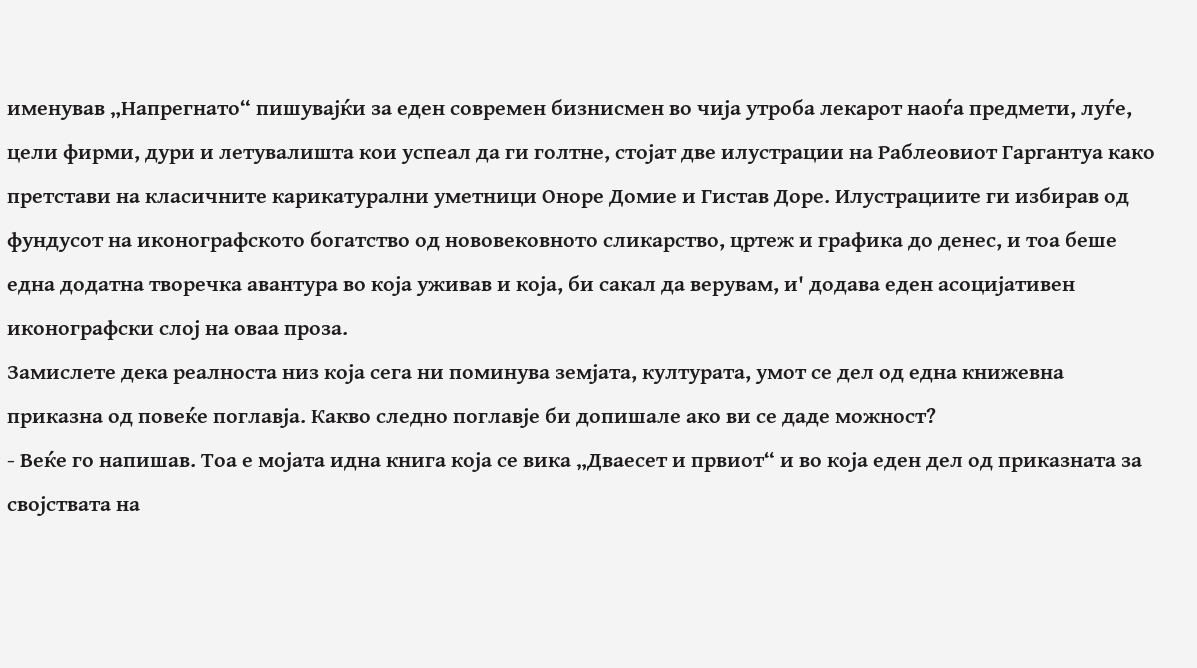именував „Напрегнато“ пишувајќи за еден современ бизнисмен во чија утроба лекарот наоѓа предмети, луѓе, цели фирми, дури и летувалишта кои успеал да ги голтне, стојат две илустрации на Раблеовиот Гаргантуа како претстави на класичните карикатурални уметници Оноре Домие и Гистав Доре. Илустрациите ги избирав од фундусот на иконографското богатство од нововековното сликарство, цртеж и графика до денес, и тоа беше една додатна творечка авантура во која уживав и која, би сакал да верувам, и' додава еден асоцијативен иконографски слој на оваа проза.
Замислете дека реалноста низ која сега ни поминува земјата, културата, умот се дел од една книжевна приказна од повеќе поглавја. Какво следно поглавје би допишале ако ви се даде можност?
- Веќе го напишав. Тоа е мојата идна книга која се вика „Дваесет и првиот“ и во која еден дел од приказната за својствата на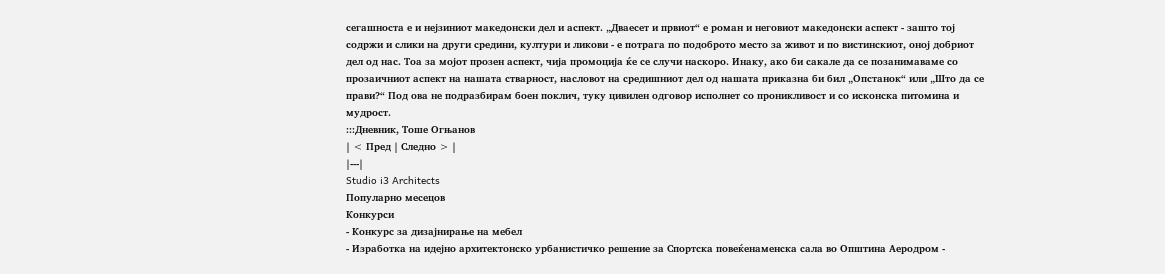сегашноста е и нејзиниот македонски дел и аспект. „Дваесет и првиот“ е роман и неговиот македонски аспект - зашто тој содржи и слики на други средини, култури и ликови - е потрага по подоброто место за живот и по вистинскиот, оној добриот дел од нас. Тоа за мојот прозен аспект, чија промоција ќе се случи наскоро. Инаку, ако би сакале да се позанимаваме со прозаичниот аспект на нашата стварност, насловот на средишниот дел од нашата приказна би бил „Опстанок“ или „Што да се прави?“ Под ова не подразбирам боен поклич, туку цивилен одговор исполнет со проникливост и со исконска питомина и мудрост.
:::Дневник, Тоше Огњанов
| < Пред | Следно > |
|---|
Studio i3 Architects
Популарно месецов
Конкурси
- Конкурс за дизајнирање на мебел
- Изработка на идејно архитектонско урбанистичко решениe за Спортска повеќенаменска сала во Општина Аеродром -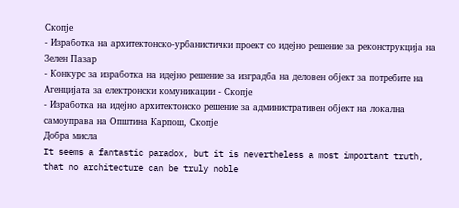Скопје
- Изработка на архитектонско-урбанистички проект со идејно решение за реконструкција на Зелен Пазар
- Конкурс за изработка на идејно решение за изградба на деловен објект за потребите на Агенцијата за електронски комуникации - Скопје
- Изработка на идејно архитектонско решение за административен објект на локална самоуправа на Општина Карпош, Скопје
Добра мисла
It seems a fantastic paradox, but it is nevertheless a most important truth, that no architecture can be truly noble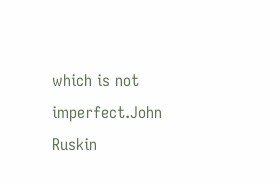which is not imperfect.John Ruskin